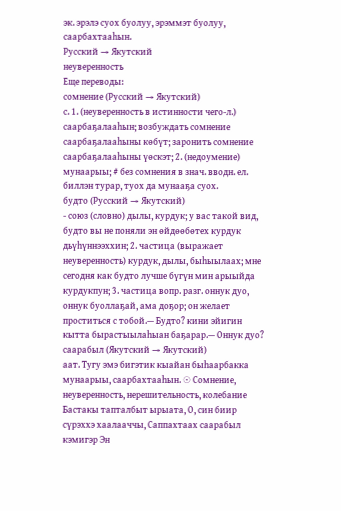эк. эрэлэ суох буолуу, эрэммэт буолуу, саарбахтааһын.
Русский → Якутский
неуверенность
Еще переводы:
сомнение (Русский → Якутский)
с. 1. (неуверенность в истинности чего-л.) саарбаҕалааһын; возбуждать сомнение саарбаҕалааһыны көбүт; заронить сомнение саарбаҕалааһыны үөскэт; 2. (недоумение) мунаарыы; # без сомнения в знач. вводн. ел. биллэн турар, туох да мунааҕа суох.
будто (Русский → Якутский)
- союз (словно) дылы, курдук; у вас такой вид, будто вы не поняли эн өйдөөбөтех курдук дьүһүннээххин; 2. частица (выражает неуверенность) курдук, дылы, быһыылаах; мне сегодня как будто лучше бүгүн мин арыыйда курдукпун; 3. частица вопр. разг. оннук дуо, оннук буоллаҕай, ама доҕор; он желает проститься с тобой.— Будто? кини эйигин кытта бырастыылаһыан баҕарар.— Оннук дуо?
саарабыл (Якутский → Якутский)
аат. Тугу эмэ бигэтик кыайан быһаарбакка мунаарыы, саарбахтааһын. ☉ Сомнение, неуверенность, нерешительность, колебание
Бастакы тапталбыт ырыата, О, син биир сүрэххэ хаалааччы, Саппахтаах саарабыл кэмигэр Эн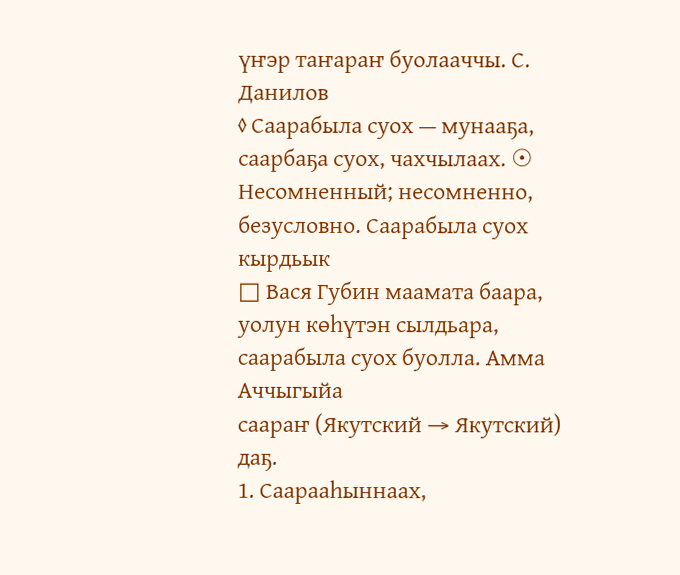үҥэр таҥараҥ буолааччы. С. Данилов
◊ Саарабыла суох — мунааҕа, саарбаҕа суох, чахчылаах. ☉ Несомненный; несомненно, безусловно. Саарабыла суох кырдьык
□ Вася Губин маамата баара, уолун көһүтэн сылдьара, саарабыла суох буолла. Амма Аччыгыйа
саараҥ (Якутский → Якутский)
даҕ.
1. Саарааһыннаах,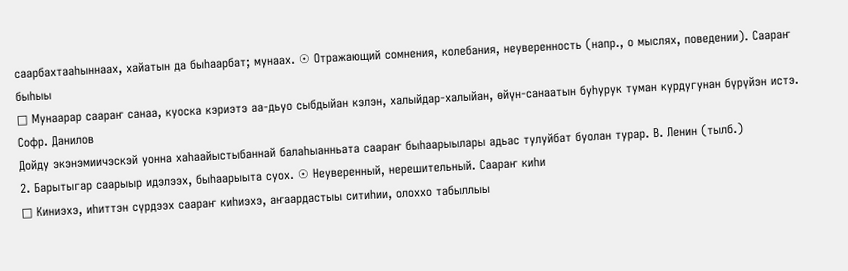саарбахтааһыннаах, хайатын да быһаарбат; мунаах. ☉ Отражающий сомнения, колебания, неуверенность (напр., о мыслях, поведении). Саараҥ быһыы
□ Мунаарар саараҥ санаа, куоска кэриэтэ аа-дьуо сыбдыйан кэлэн, халыйдар-халыйан, өйүн-санаатын буһурук туман курдугунан бүрүйэн истэ. Софр. Данилов
Дойду экэнэмиичэскэй уонна хаһаайыстыбаннай балаһыанньата саараҥ быһаарыылары адьас тулуйбат буолан турар. В. Ленин (тылб.)
2. Барытыгар саарыыр идэлээх, быһаарыыта суох. ☉ Неуверенный, нерешительный. Саараҥ киһи
□ Киниэхэ, иһиттэн сүрдээх саараҥ киһиэхэ, аҥаардастыы ситиһии, олоххо табыллыы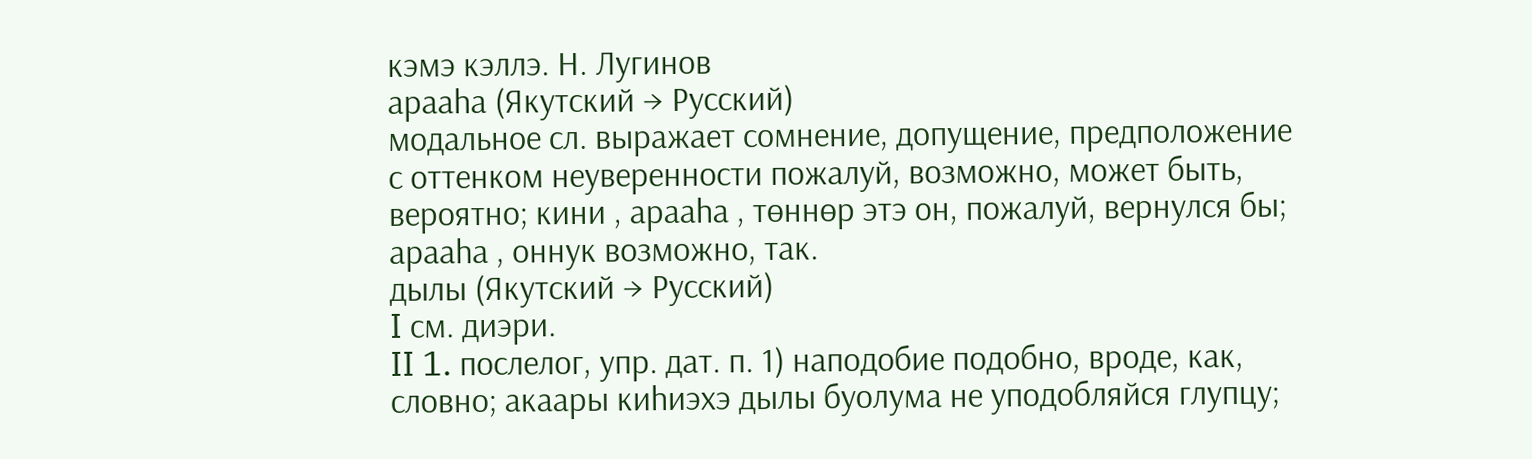кэмэ кэллэ. Н. Лугинов
арааһа (Якутский → Русский)
модальное сл. выражает сомнение, допущение, предположение с оттенком неуверенности пожалуй, возможно, может быть, вероятно; кини , арааһа , төннөр этэ он, пожалуй, вернулся бы; арааһа , оннук возможно, так.
дылы (Якутский → Русский)
I см. диэри.
II 1. послелог, упр. дат. п. 1) наподобие подобно, вроде, как, словно; акаары киһиэхэ дылы буолума не уподобляйся глупцу;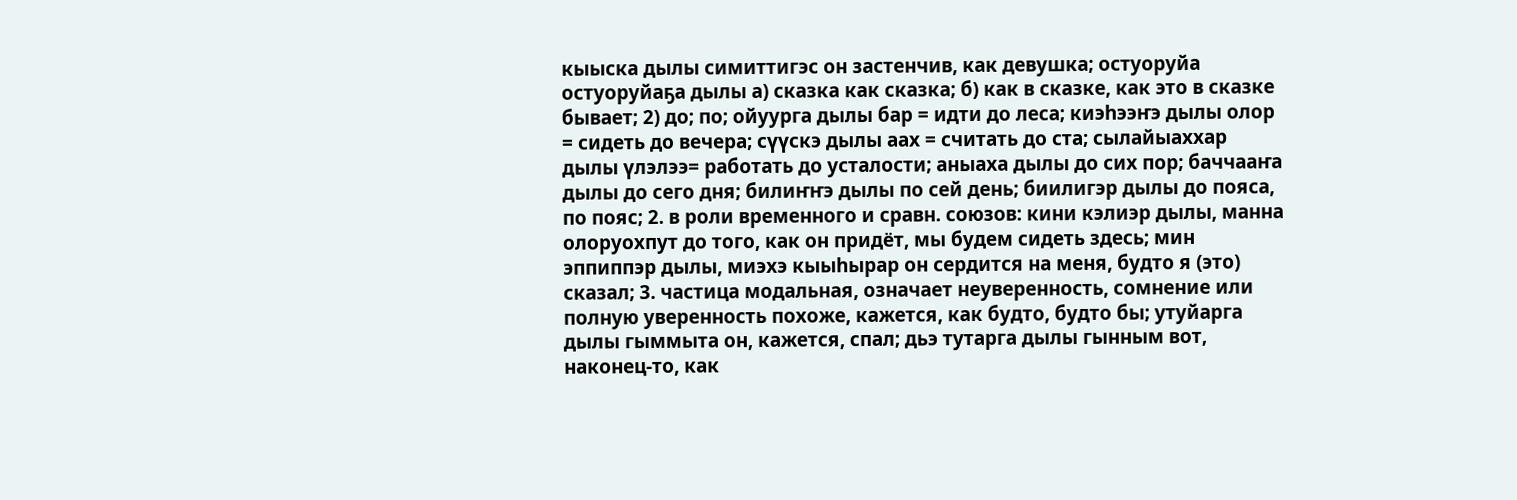кыыска дылы симиттигэс он застенчив, как девушка; остуоруйа остуоруйаҕа дылы а) сказка как сказка; б) как в сказке, как это в сказке бывает; 2) до; по; ойуурга дылы бар = идти до леса; киэһээҥэ дылы олор = сидеть до вечера; сүүскэ дылы аах = считать до ста; сылайыаххар дылы үлэлээ= работать до усталости; аныаха дылы до сих пор; баччааҥа дылы до сего дня; билиҥҥэ дылы по сей день; биилигэр дылы до пояса, по пояс; 2. в роли временного и сравн. союзов: кини кэлиэр дылы, манна олоруохпут до того, как он придёт, мы будем сидеть здесь; мин эппиппэр дылы, миэхэ кыыһырар он сердится на меня, будто я (это) сказал; 3. частица модальная, означает неуверенность, сомнение или полную уверенность похоже, кажется, как будто, будто бы; утуйарга дылы гыммыта он, кажется, спал; дьэ тутарга дылы гынным вот, наконец-то, как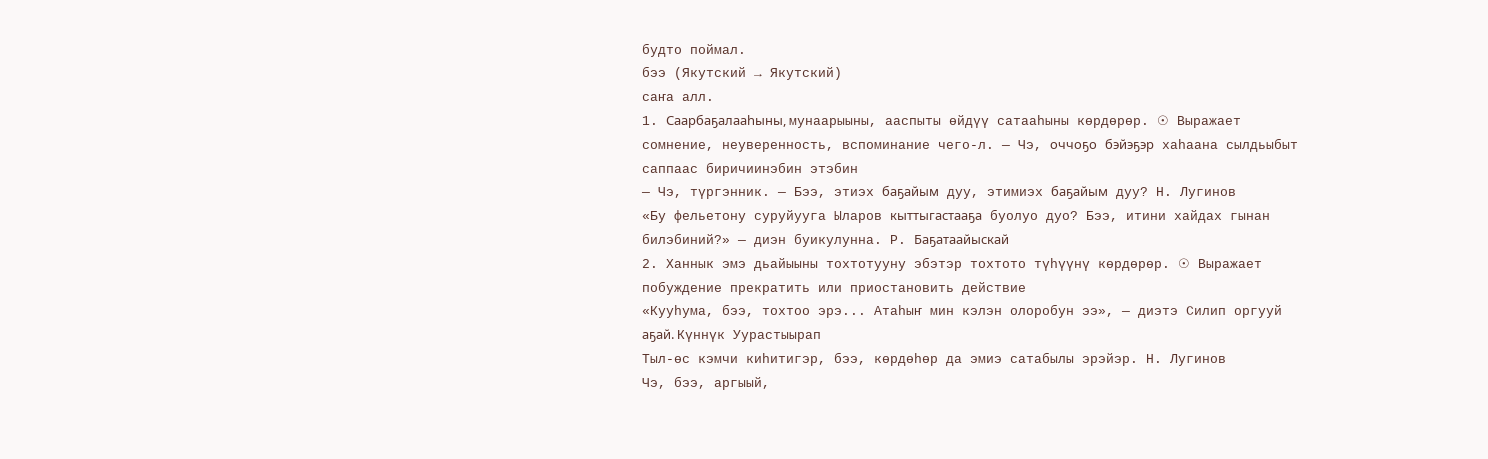будто поймал.
бээ (Якутский → Якутский)
саҥа алл.
1. Саарбаҕалааһыны, мунаарыыны, ааспыты өйдүү сатааһыны көрдөрөр. ☉ Выражает сомнение, неуверенность, вспоминание чего-л. — Чэ, оччоҕо бэйэҕэр хаһаана сылдьыбыт саппаас биричиинэбин этэбин
— Чэ, түргэнник. — Бээ, этиэх баҕайым дуу, этимиэх баҕайым дуу? Н. Лугинов
«Бу фельетону суруйууга Ыларов кыттыгастааҕа буолуо дуо? Бээ, итини хайдах гынан билэбиний?» — диэн буикулунна. Р. Баҕатаайыскай
2. Ханнык эмэ дьайыыны тохтотууну эбэтэр тохтото түһүүнү көрдөрөр. ☉ Выражает побуждение прекратить или приостановить действие
«Кууһума, бээ, тохтоо эрэ... Атаһыҥ мин кэлэн олоробун ээ», — диэтэ Силип оргууй аҕай. Күннүк Уурастыырап
Тыл-өс кэмчи киһитигэр, бээ, көрдөһөр да эмиэ сатабылы эрэйэр. Н. Лугинов
Чэ, бээ, аргыый,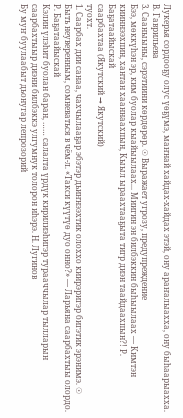Лукерья сордооҕу олус үөҕүмэ, маҥнай хайдах-хайдах этэй, ону араҥалыахха, ону быһаарыахха. В. Гаврильева
3. Сааныыны, сэрэтиини көрдөрөр. ☉ Выражает угрозу, предупреждение
Бээ, мөккүһэн эр, ким буолар кыайыылаах... Миигин эн билбэккин быһыылаах — Кимтэн кииннээхпин, хантан хааннаахпын, Кыыл ыраахтааҕыта тигр диэн таайдаахпын?! Р. Баҕатаайыскай
саарбахтаа (Якутский → Якутский)
туохт.
1. Саарбах дии санаа, чахчылааҕар эбэтэр дьиҥнээхтик олоххо киирэригэр бигэтик эрэнимэ. ☉ Быть неуверенным, сомневаться в чём-л. «Такси күүтүө дуо онно?» — Ларьяна саарбахтыы олордо. Р. Баҕатаайыскай
Кэлин үлэһит буолан баран, …… салалта үрдүк кирилиэһигэр турааччылар тылларын саарбахтыыр диэни билбэккэ улгумнук толорон иһэрэ. Н. Лугинов
Бу муҥ буулаабыт дьонугар лепрозорий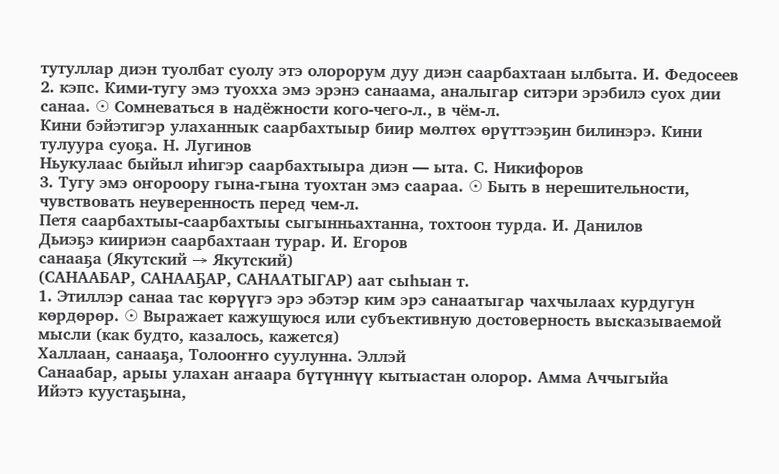тутуллар диэн туолбат суолу этэ олорорум дуу диэн саарбахтаан ылбыта. И. Федосеев
2. кэпс. Кими-тугу эмэ туохха эмэ эрэнэ санаама, аналыгар ситэри эрэбилэ суох дии санаа. ☉ Сомневаться в надёжности кого-чего-л., в чём-л.
Кини бэйэтигэр улаханнык саарбахтыыр биир мөлтөх өрүттээҕин билинэрэ. Кини тулуура суоҕа. Н. Лугинов
Ньукулаас быйыл иһигэр саарбахтыыра диэн — ыта. С. Никифоров
3. Тугу эмэ оҥороору гына-гына туохтан эмэ саараа. ☉ Быть в нерешительности, чувствовать неуверенность перед чем-л.
Петя саарбахтыы-саарбахтыы сыгынньахтанна, тохтоон турда. И. Данилов
Дьиэҕэ киириэн саарбахтаан турар. И. Егоров
санааҕа (Якутский → Якутский)
(САНААБАР, САНААҔАР, САНААТЫГАР) аат сыһыан т.
1. Этиллэр санаа тас көрүүгэ эрэ эбэтэр ким эрэ санаатыгар чахчылаах курдугун көрдөрөр. ☉ Выражает кажущуюся или субъективную достоверность высказываемой мысли (как будто, казалось, кажется)
Халлаан, санааҕа, Толооҥҥо суулунна. Эллэй
Санаабар, арыы улахан аҥаара бүтүннүү кытыастан олорор. Амма Аччыгыйа
Ийэтэ куустаҕына,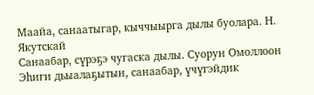Маайа, санаатыгар, кыччыырга дылы буолара. Н. Якутскай
Санаабар, сүрэҕэ чугаска дылы. Суорун Омоллоон
Эһиги дьыалаҕытын, санаабар, үчүгэйдик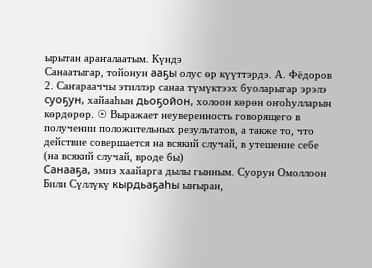ырытан араҥалаатым. Күндэ
Санаатыгар, тойонун ааҕы олус өр күүттэрдэ. А. Фёдоров
2. Саҥарааччы этиллэр санаа түмүктээх буоларыгар эрэлэ суоҕун, хайааһын дьоҕойон, холоон көрөн оҥоһулларын көрдөрөр. ☉ Выражает неуверенность говорящего в получении положительных результатов, а также то, что действие совершается на всякий случай, в утешение себе (на всякий случай, вроде бы)
Санааҕа, эмиэ хаайарга дылы гынным. Суорун Омоллоон
Били Сүллүкү кырдьаҕаһы ыҥыран,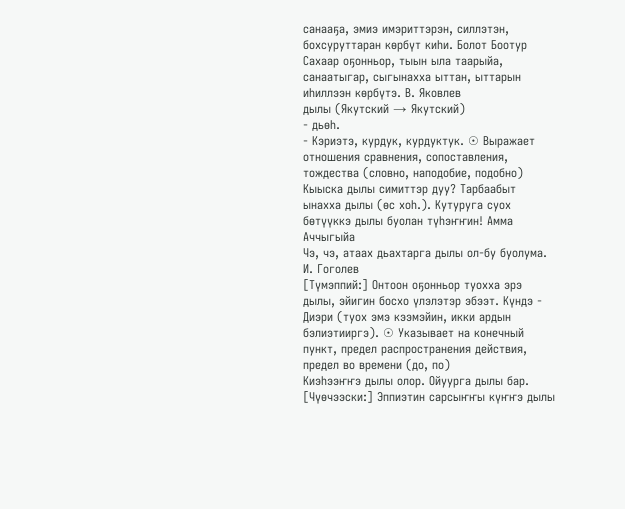санааҕа, эмиэ имэриттэрэн, силлэтэн, бохсуруттаран көрбүт киһи. Болот Боотур
Сахаар оҕонньор, тыын ыла таарыйа, санаатыгар, сыгынахха ыттан, ыттарын иһиллээн көрбүтэ. В. Яковлев
дылы (Якутский → Якутский)
- дьөһ.
- Кэриэтэ, курдук, курдуктук. ☉ Выражает отношения сравнения, сопоставления, тождества (словно, наподобие, подобно)
Кыыска дылы симиттэр дуу? Тарбаабыт ынахха дылы (өс хоһ.). Кутуруга суох бөтүүккэ дылы буолан түһэҥҥин! Амма Аччыгыйа
Чэ, чэ, атаах дьахтарга дылы ол-бу буолума. И. Гоголев
[Түмэппий:] Онтоон оҕонньор туохха эрэ дылы, эйигин босхо үлэлэтэр эбээт. Күндэ - Диэри (туох эмэ кээмэйин, икки ардын бэлиэтииргэ). ☉ Указывает на конечный пункт, предел распространения действия, предел во времени (до, по)
Киэһээҥҥэ дылы олор. Ойуурга дылы бар. [Чүөчээски:] Эппиэтин сарсыҥҥы күҥҥэ дылы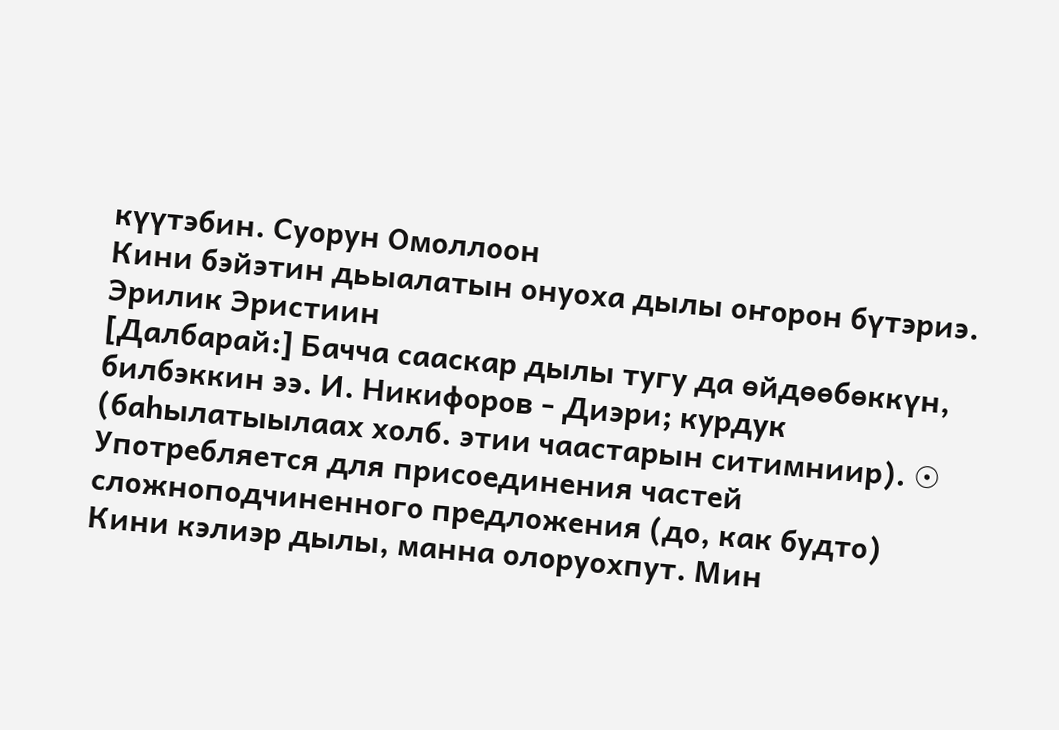күүтэбин. Суорун Омоллоон
Кини бэйэтин дьыалатын онуоха дылы оҥорон бүтэриэ. Эрилик Эристиин
[Далбарай:] Бачча сааскар дылы тугу да өйдөөбөккүн, билбэккин ээ. И. Никифоров - Диэри; курдук (баһылатыылаах холб. этии чаастарын ситимниир). ☉ Употребляется для присоединения частей сложноподчиненного предложения (до, как будто)
Кини кэлиэр дылы, манна олоруохпут. Мин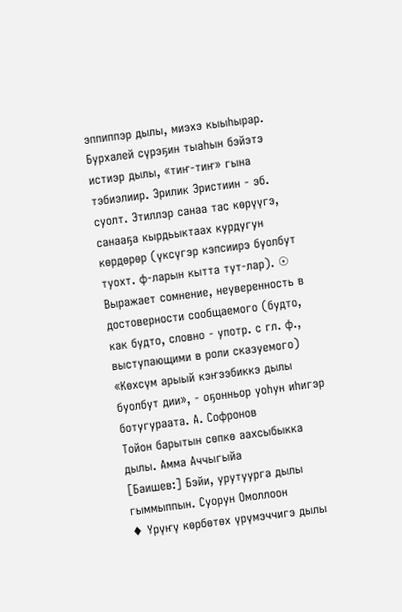эппиппэр дылы, миэхэ кыыһырар. Бурхалей сүрэҕин тыаһын бэйэтэ истиэр дылы, «тиҥ-тиҥ» гына тэбиэлиир. Эрилик Эристиин - эб. суолт. Этиллэр санаа тас көрүүгэ, санааҕа кырдьыктаах курдугун көрдөрөр (үксүгэр кэпсиирэ буолбут туохт. ф-ларын кытта тут-лар). ☉ Выражает сомнение, неуверенность в достоверности сообщаемого (будто, как будто, словно - употр. с гл. ф., выступающими в роли сказуемого)
«Көхсүм арыый кэҥээбиккэ дылы буолбут дии», - оҕонньор уоһун иһигэр ботугураата. А. Софронов
Тойон барытын сөпкө аахсыбыкка дылы. Амма Аччыгыйа
[Баишев:] Бэйи, урутуурга дылы гыммыппын. Суорун Омоллоон
♦ Үрүҥү көрбөтөх үрүмэччигэ дылы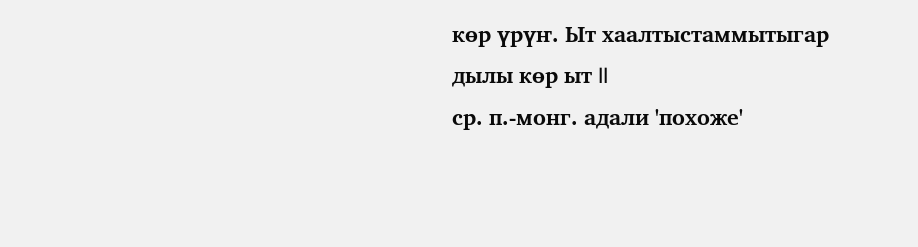көр үрүҥ. Ыт хаалтыстаммытыгар дылы көр ыт II
ср. п.-монг. адали 'похоже'